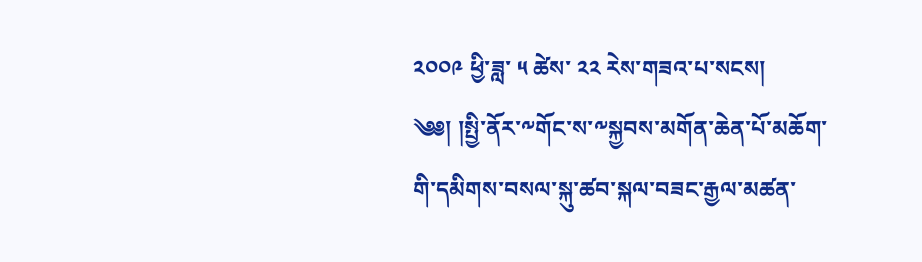༢༠༠༩ ཕྱི་ཟླ་ ༥ ཚེས་ ༢༢ རེས་གཟའ་པ་སངས།
༄༅། །སྤྱི་ནོར་༸གོང་ས་༸སྐྱབས་མགོན་ཆེན་པོ་མཆོག་གི་དམིགས་བསལ་སྐུ་ཚབ་སྐལ་བཟང་རྒྱལ་མཚན་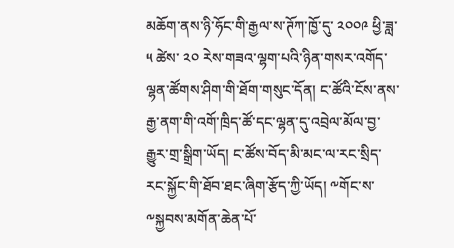མཆོག་ནས་ཉི་ཧོང་གི་རྒྱལ་ས་ཊོཀ་ཁྱོ་དུ་ ༢༠༠༩ ཕྱི་ཟླ་ ༥ ཚེས་ ༢༠ རེས་གཟའ་ལྷག་པའི་ཉིན་གསར་འགོད་ལྷན་ཚོགས་ཤིག་གི་ཐོག་གསུང་དོན། ང་ཚོའི་ངོས་ནས་རྒྱ་ནག་གི་འགོ་ཁྲིད་ཚོ་དང་ལྷན་དུ་འབྲེལ་མོལ་བྱ་རྒྱུར་གྲ་སྒྲིག་ཡོད། ང་ཚོས་བོད་མི་མང་ལ་རང་སྲིད་རང་སྐྱོང་གི་ཐོབ་ཐང་ཞིག་རྩོད་ཀྱི་ཡོད། ༸གོང་ས་༸སྐྱབས་མགོན་ཆེན་པོ་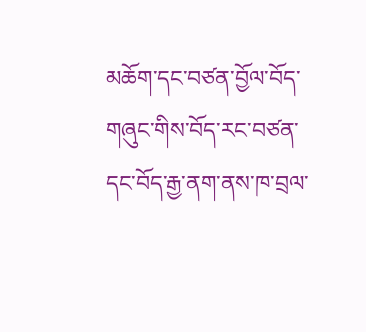མཆོག་དང་བཙན་བྱོལ་བོད་གཞུང་གིས་བོད་རང་བཙན་དང་བོད་རྒྱ་ནག་ནས་ཁ་བྲལ་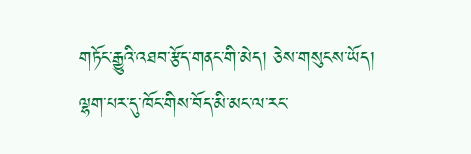གཏོང་རྒྱུའི་འཐབ་རྩོད་གནང་གི་མེད། ཅེས་གསུངས་ཡོད།
ལྷག་པར་དུ་ཁོང་གིས་བོད་མི་མང་ལ་རང་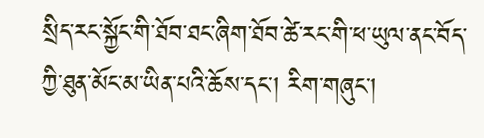སྲིད་རང་སྐྱོང་གི་ཐོབ་ཐང་ཞིག་ཐོབ་ཚེ་རང་གི་ཕ་ཡུལ་ནང་བོད་ཀྱི་ཐུན་མོང་མ་ཡིན་པའི་ཆོས་དང་། རིག་གཞུང་།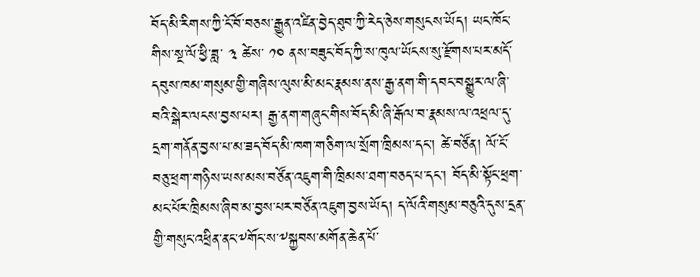བོད་མི་རིགས་ཀྱི་ངོ་བོ་བཅས་རྒྱུན་འཛིན་བྱེད་ཐུབ་ཀྱི་རེད་ཅེས་གསུངས་ཡོད། ཡང་ཁོང་གིས་སྔ་ལོ་ཕྱི་ཟླ་ ༣ ཚེས་ ༡༠ ནས་བཟུང་བོད་ཀྱི་ས་ཁུལ་ཡོངས་སུ་རྫོགས་པར་མདོ་དབུས་ཁམ་གསུམ་གྱི་གཞིས་ལུས་མི་མང་རྣམས་ནས་རྒྱ་ནག་གི་དབང་བསྒྱུར་ལ་ཞི་བའི་སྒེར་ལངས་བྱས་པར། རྒྱ་ནག་གཞུང་གིས་བོད་མི་ཞི་རྒོལ་བ་རྣམས་ལ་འཕྲལ་དུ་དྲག་གནོན་བྱས་པ་མ་ཟད་བོད་མི་ཁག་གཅིག་ལ་སྲོག་ཁྲིམས་དང་། ཚེ་བཙོན། ལོ་ངོ་བཅུ་ཕྲག་གཉིས་ཡས་མས་བཙོན་འཇུག་གི་ཁྲིམས་ཐག་བཅད་པ་དང་། བོད་མི་སྟོང་ཕྲག་མང་པོར་ཁྲིམས་ཞིབ་མ་བྱས་པར་བཙོན་འཇུག་བྱས་ཡོད། ད་ལོའི་གསུམ་བཅུའི་དུས་དྲན་གྱི་གསུང་འཕྲིན་ནང་༸གོང་ས་༸སྐྱབས་མགོན་ཆེན་པོ་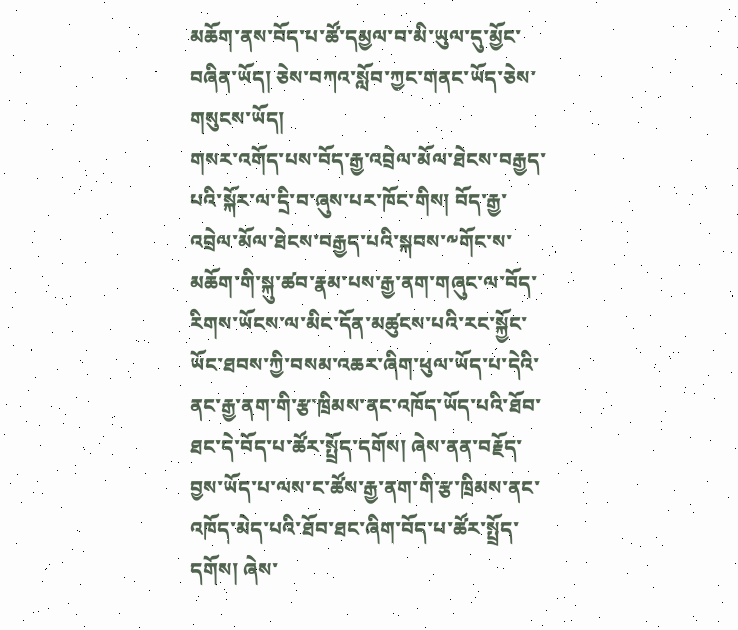མཆོག་ནས་བོད་པ་ཚོ་དམྱལ་བ་མི་ཡུལ་དུ་མྱོང་བཞིན་ཡོད། ཅེས་བཀའ་སློབ་ཀྱང་གནང་ཡོད་ཅེས་གསུངས་ཡོད།
གསར་འགོད་པས་བོད་རྒྱ་འབྲེལ་མོལ་ཐེངས་བརྒྱད་པའི་སྐོར་ལ་དྲི་བ་ཞུས་པར་ཁོང་གིས། བོད་རྒྱ་འབྲེལ་མོལ་ཐེངས་བརྒྱད་པའི་སྐབས་༸གོང་ས་མཆོག་གི་སྐུ་ཚབ་རྣམ་པས་རྒྱ་ནག་གཞུང་ལ་བོད་རིགས་ཡོངས་ལ་མིང་དོན་མཚུངས་པའི་རང་སྐྱོང་ཡོང་ཐབས་ཀྱི་བསམ་འཆར་ཞིག་ཕུལ་ཡོད་པ་དེའི་ནང་རྒྱ་ནག་གི་རྩ་ཁྲིམས་ནང་འཁོད་ཡོད་པའི་ཐོབ་ཐང་དེ་བོད་པ་ཚོར་སྤྲོད་དགོས། ཞེས་ནན་བརྗོད་བྱས་ཡོད་པ་ལས་ང་ཚོས་རྒྱ་ནག་གི་རྩ་ཁྲིམས་ནང་འཁོད་མེད་པའི་ཐོབ་ཐང་ཞིག་བོད་པ་ཚོར་སྤྲོད་དགོས། ཞེས་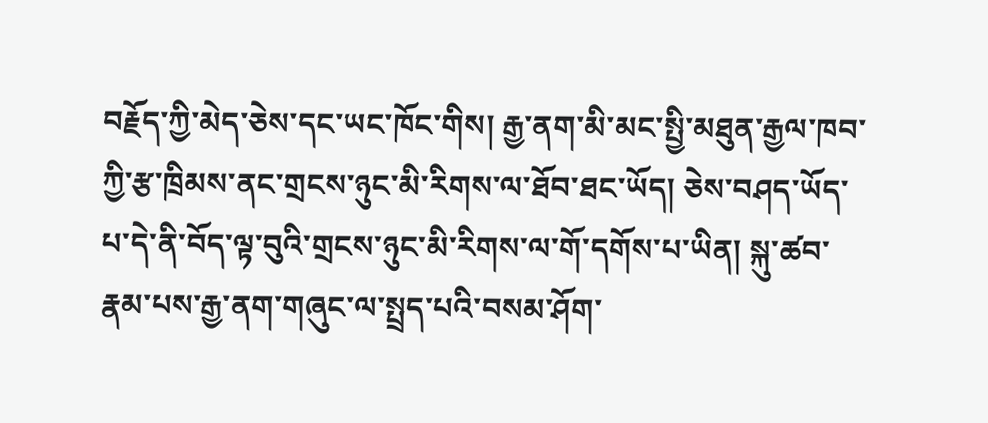བརྗོད་ཀྱི་མེད་ཅེས་དང་ཡང་ཁོང་གིས། རྒྱ་ནག་མི་མང་སྤྱི་མཐུན་རྒྱལ་ཁབ་ཀྱི་རྩ་ཁྲིམས་ནང་གྲངས་ཉུང་མི་རིགས་ལ་ཐོབ་ཐང་ཡོད། ཅེས་བཤད་ཡོད་པ་དེ་ནི་བོད་ལྟ་བུའི་གྲངས་ཉུང་མི་རིགས་ལ་གོ་དགོས་པ་ཡིན། སྐུ་ཚབ་རྣམ་པས་རྒྱ་ནག་གཞུང་ལ་སྤྲད་པའི་བསམ་ཤོག་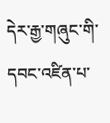དེར་རྒྱ་གཞུང་གི་དབང་འཛིན་པ་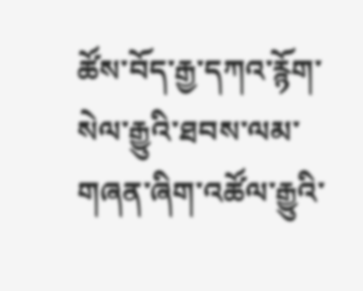ཚོས་བོད་རྒྱ་དཀའ་རྙོག་སེལ་རྒྱུའི་ཐབས་ལམ་གཞན་ཞིག་འཚོལ་རྒྱུའི་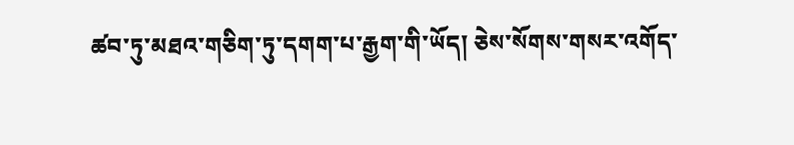ཚབ་ཏུ་མཐའ་གཅིག་ཏུ་དགག་པ་རྒྱག་གི་ཡོད། ཅེས་སོགས་གསར་འགོད་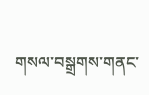གསལ་བསྒྲགས་གནང་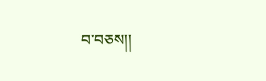བ་བཅས།།